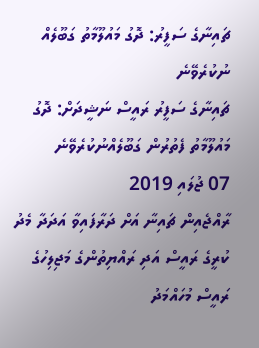ޗައިނާގެ ސަފީރު: ދޮގު މައުލޫމާތު ގަބޫލެއް ނުކުރެވޭނެ
ޗައިނާގެ ސަފީރު ރައީސް ނަޝީދަށް: ދޮގު މައުލޫމާތު ފެތުރުން ގަބޫލެއްނުކުރެވޭނެ
07 ޖުލައި 2019
ރާއްޖެއިން ޗައިނާ އަށް ދަރާފައިވާ އަދަދާ މެދު ކުރީގެ ރައީސް އަދި ރައްޔިތުންގެ މަޖިލިހުގެ ރައީސް މުހައްމަދު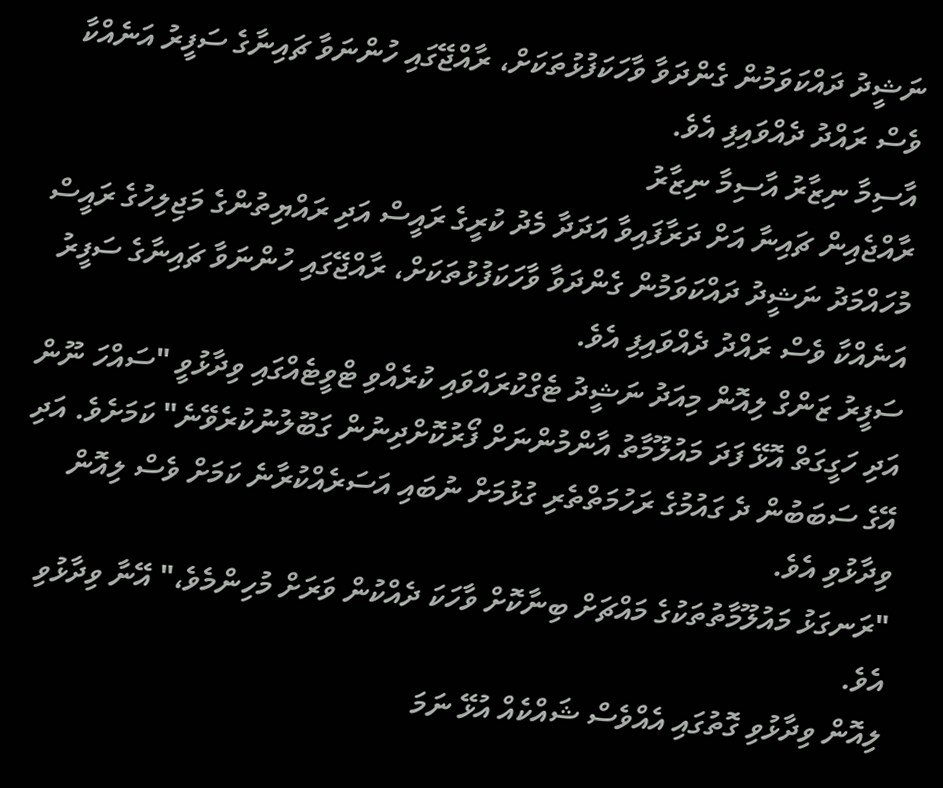ނަޝީދު ދައްކަވަމުން ގެންދަވާ ވާހަކަފުޅުތަކަށް، ރާއްޖޭގައި ހުންނަވާ ޗައިނާގެ ސަފީރު އަނެއްކާ ވެސް ރައްދު ދެއްވައިފި އެވެ.
އާސިމާ ނިޒާރު އާސިމާ ނިޒާރު
ރާއްޖެއިން ޗައިނާ އަށް ދަރާފައިވާ އަދަދާ މެދު ކުރީގެ ރައީސް އަދި ރައްޔިތުންގެ މަޖިލިހުގެ ރައީސް މުހައްމަދު ނަޝީދު ދައްކަވަމުން ގެންދަވާ ވާހަކަފުޅުތަކަށް، ރާއްޖޭގައި ހުންނަވާ ޗައިނާގެ ސަފީރު އަނެއްކާ ވެސް ރައްދު ދެއްވައިފި އެވެ.
ސަފީރު ޒަންގް ލިއޮން މިއަދު ނަޝީދު ޓެގްކުރައްވައި ކުރެއްވި ޓްވީޓެއްގައި ވިދާޅުވީ "ސައްހަ ނޫން އަދި ހަގީގަތް އޮޅޭ ފަދަ މައުލޫމާތު އާންމުންނަށް ފޯރުކޮށްދިނުން ގަބޫލުނުކުރެވޭނެ" ކަމަށެވެ. އަދި އޭގެ ސަބަބުން ދެ ގައުމުގެ ރަހުމަތްތެރި ގުޅުމަށް ނުބައި އަސަރެއްކުރާނެ ކަމަށް ވެސް ލިއޮން ވިދާޅުވި އެވެ.
"ރަނގަޅު މައުލޫމާތުތަކުގެ މައްޗަށް ބިނާކޮށް ވާހަކަ ދެއްކުން ވަރަށް މުހިންމެވެ،" އޭނާ ވިދާޅުވި އެވެ.
ލިއޮން ވިދާޅުވި ގޮތުގައި އެއްވެސް ޝައްކެއް އުޅޭ ނަމަ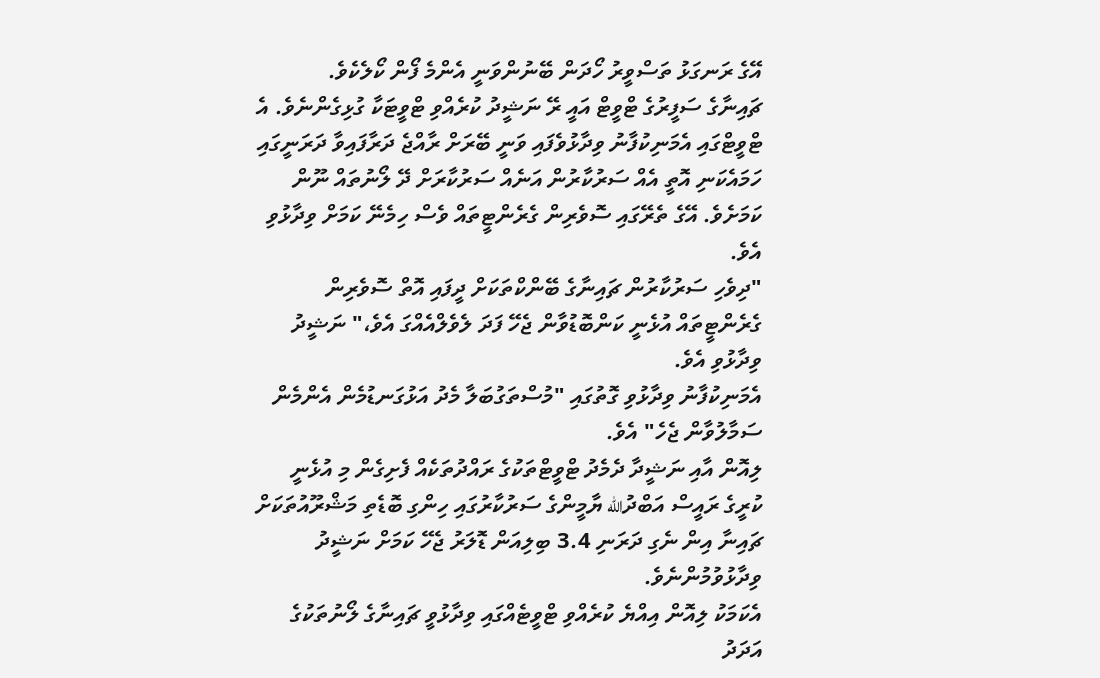އޭގެ ރަނގަޅު ތަސްވީރު ހޯދަން ބޭނުންވަނީ އެންމެ ފޯން ކޯލެކެވެ.
ޗައިނާގެ ސަފީރުގެ ޓްވީޓް އައީ ރޭ ނަޝީދު ކުރެއްވި ޓްވީޓަކާ ގުޅިގެންނެވެ. އެ ޓްވީޓްގައި އެމަނިކުފާނު ވިދާޅުވެފައި ވަނީ ބޭރަށް ރާއްޖެ ދަރާފައިވާ ދަރަނީގައި ހަމައެކަނި އޮތީ އެއް ސަރުކާރުން އަނެއް ސަރުކާރަށް ދޭ ލޯނުތައް ނޫން ކަމަށެވެ. އޭގެ ތެރޭގައި ސޮވެރިން ގެރެންޓީތައް ވެސް ހިމެނޭ ކަމަށް ވިދާޅުވި އެވެ.
"ދިވެހި ސަރުކާރުން ޗައިނާގެ ބޭންކްތަކަށް ދީފައި އޮތް ސޮވެރިން ގެރެންޓީތައް އުޅެނީ ކަންބޮޑުވާން ޖެހޭ ފަދަ ލެވެލްއެއްގަ އެވެ،" ނަޝީދު ވިދާޅުވި އެވެ.
އެމަނިކުފާނު ވިދާޅުވި ގޮތުގައި "މުސްތަގުބަލާ މެދު އަޅުގަނޑުމެން އެންމެން ސަމާލުވާން ޖެހެ" އެވެ.
ލިއޮން އާއި ނަޝީދާ ދެމެދު ޓްވީޓްތަކުގެ ރައްދުތަކެއް ފެށިގެން މި އުޅެނީ ކުރީގެ ރައީސް އަބްދުالله ޔާމީންގެ ސަރުކާރުގައި ހިންގި ބޮޑެތި މަޝްރޫއުތަކަށް ޗައިނާ އިން ނެގި ދަރަނި 3.4 ބިލިއަން ޑޮލަރު ޖެހޭ ކަމަށް ނަޝީދު ވިދާޅުވުމުންނެވެ.
އެކަމަކު ލިއޮން އިއްޔެ ކުރެއްވި ޓްވީޓެއްގައި ވިދާޅުވީ ޗައިނާގެ ލޯނުތަކުގެ އަދަދު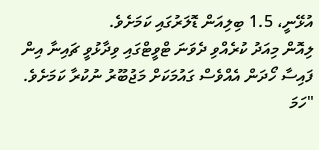އުޅޭނީ، 1.5 ބިލިއަން ޑޮލަރުގައި ކަމަށެވެ.
ލިއޮން މިއަދު ކުރެއްވި ދެވަނަ ޓްވީޓްގައި ވިދާޅުވީ ޗައިނާ އިން ފައިސާ ހޯދަން އެއްވެސް ގައުމަކަށް މަޖުބޫރު ނުކުރާ ކަމަށެވެ.
"ހަމަ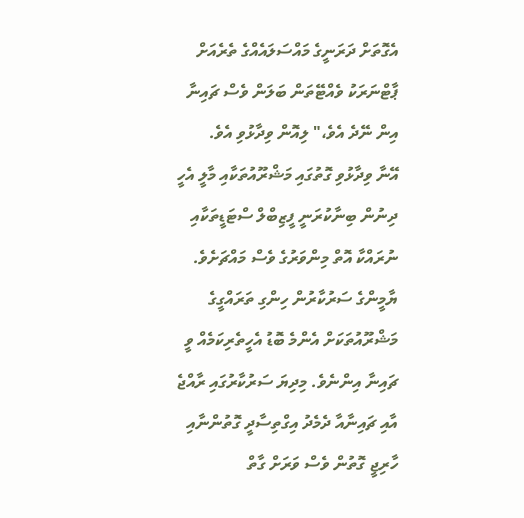އެގޮތަށް ދަރަނީގެ މައްސަލައެއްގެ ތެރެއަށް ޕާޓްނަރަކު ވެއްޓޭތަން ބަލަން ވެސް ޗައިނާ އިން ނޭދެ އެވެ،" ލިއޮން ވިދާޅުވި އެވެ.
އޭނާ ވިދާޅުވި ގޮތުގައި މަޝްރޫއުތަކާއި މާލީ އެހީ ދިނުން ބިނާކުރަނީ ފީޒިބްލް ސްޓަޑީތަކާއި ނުރައްކާ އޮތް މިންވަރުގެ ވެސް މައްޗަށެވެ.
ޔާމީންގެ ސަރުކާރުން ހިންގި ތަރައްގީގެ މަޝްރޫއުތަކަށް އެންމެ ބޮޑު އެހީތެރިކަމެއް ވީ ޗައިނާ އިންނެވެ. މިދިޔަ ސަރުކާރުގައި ރާއްޖެ އާއި ޗައިނާއާ ދެމެދު އިގްތިސާދީ ގޮތުންނާއި ހާރިޖީ ގޮތުން ވެސް ވަރަށް ގާތް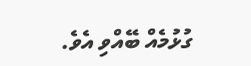ގުޅުމެއް ބޭއްވި އެވެ.